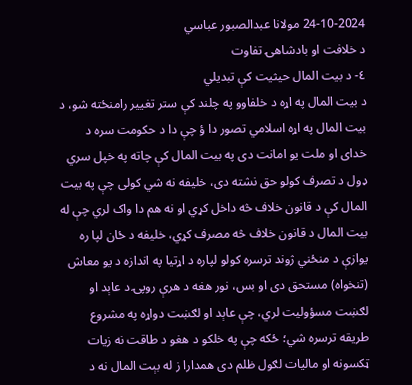24-10-2024 مولانا عبدالصبور عباسي
د خلافت او بادشاهۍ تفاوت
٤- د بيت المال حيثيت کې تبديلي
د بیت المال په اړه د خلفاوو په چلند کې ستر تغيير رامنځته شو، د بیت المال په اړه اسلامي تصور دا ؤ چې دا د حکومت سره د خدای او ملت یو امانت دی په بیت المال کې چاته په خپل سري ډول د تصرف کولو حق نشته دی، خلیفه نه شي کولی چې په بیت المال کې د قانون خلاف څه داخل کړي او نه هم دا واک لري چې له بیت المال د قانون خلاف څه مصرف کړي، خلیفه د ځان لپا ره یوازې د منځني ژوند ترسره کولو لپاره د اړتیا په اندازه د یو معاش (تنخواه) مستحق دی او بس، نور هغه د هرې روپۍ د عاېد او لګښت مسؤولیت لري، چې عاېد او لګښت دواړه په مشروع طریقه ترسره شي؛ ځکه چې په خلکو د هغو د طاقت نه زیات ټکسونه او مالیات لګول ظلم دی همدارا ز له بېت المال نه د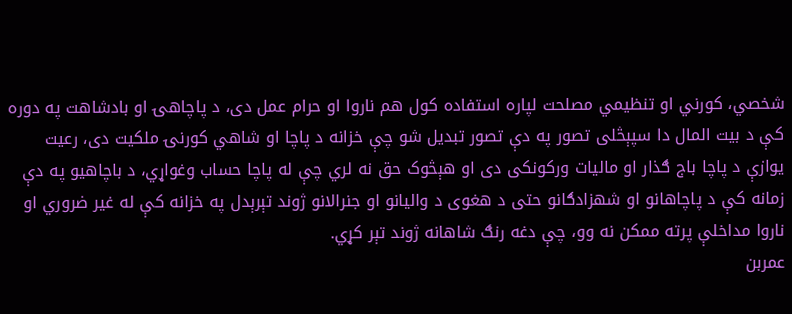شخصي، کورني او تنظیمي مصلحت لپاره استفاده کول هم ناروا او حرام عمل دی، د پاچاهۍ او بادشاهت په دوره کې د بیت المال دا سپېڅلی تصور په دې تصور تبدیل شو چې خزانه د پاچا او شاهي کورنۍ ملکیت دی، رعیت یوازې د پاچا باج ګذار او مالیات ورکونکی دی او هېڅوک حق نه لري چې له پاچا حساب وغواړي، د باچاهیو په دې زمانه کې د پاچاهانو او شهزادګانو حتی د هغوی د والیانو او جنرالانو ژوند تېرېدل په خزانه کې له غیر ضروري او ناروا مداخلې پرته ممکن نه وو، چې دغه رنګ شاهانه ژوند تېر کړي.
عمربن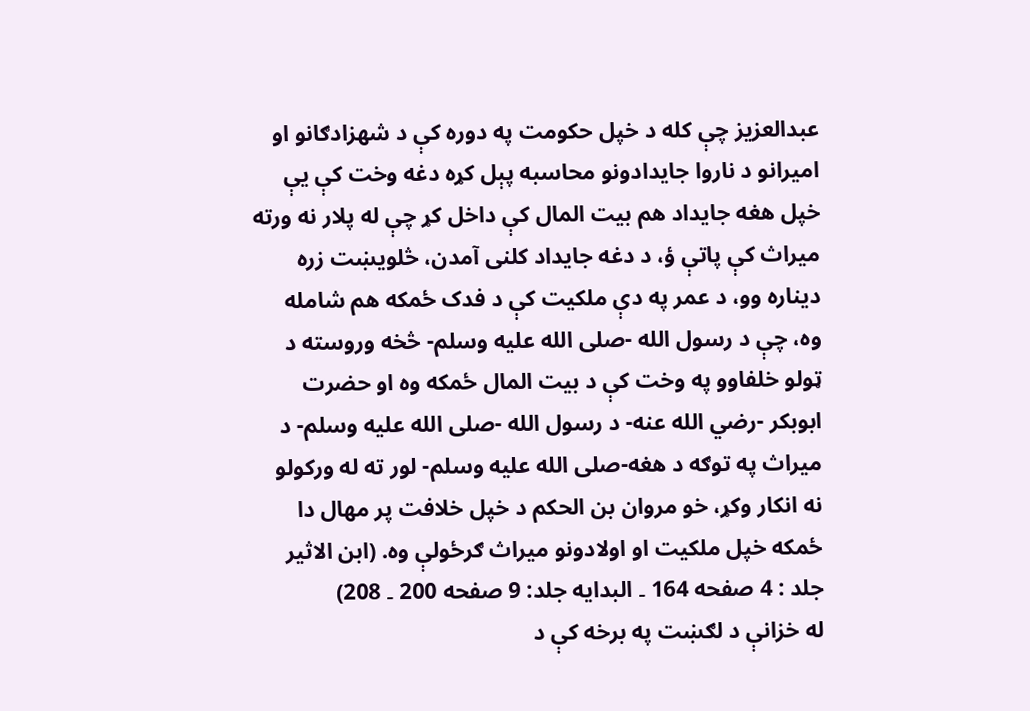عبدالعزیز چې کله د خپل حکومت په دوره کې د شهزادګانو او امیرانو د ناروا جایدادونو محاسبه پېل کړه دغه وخت کې یې خپل هغه جایداد هم بیت المال کې داخل کړ چې له پلار نه ورته میراث کې پاتې ؤ، د دغه جایداد کلنی آمدن، څلویښت زره دیناره وو، د عمر په دې ملکیت کې د فدک ځمکه هم شامله وه، چې د رسول الله -صلی الله علیه وسلم- څخه وروسته د ټولو خلفاوو په وخت کې د بیت المال ځمکه وه او حضرت ابوبکر -رضي الله عنه- د رسول الله -صلی الله علیه وسلم- د میراث په توګه د هغه-صلی الله علیه وسلم- لور ته له ورکولو نه انکار وکړ، خو مروان بن الحکم د خپل خلافت پر مهال دا ځمکه خپل ملکیت او اولادونو میراث ګرځولې وه. (ابن الاثیر جلد : 4 صفحه 164 ۔ البدایه جلد: 9 صفحه 200 ۔ 208)
له خزانې د لګښت په برخه کې د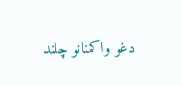دغو واکمنانو چلند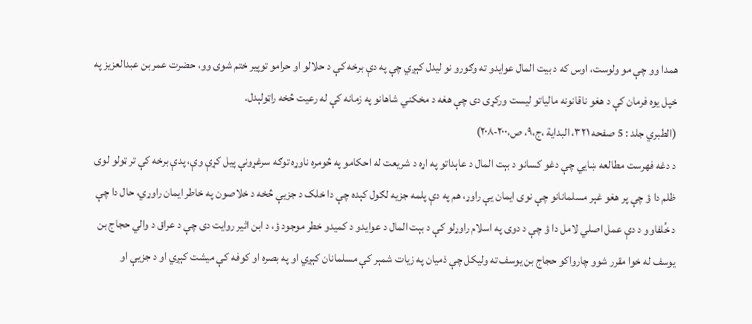همدا وو چې مو ولوست، اوس که د بیت المال عوایدو ته وګورو نو لیدل کېږي چې په دې برخه کې د حلالو او حرامو توپیر ختم شوی وو، حضرت عمر بن عبدالعزیز په خپل یوه فرمان کې د هغو ناقانونه مالیاتو لیست ورکړی دی چې هغه د مخکني شاهانو په زمانه کې له رعیت څخه راټولېدل.
(الطبري جلد : 5 صفحه ۳۲۱، البداية ،ج،۹، ص،۲۰۰-۲۰۸)
د دغه فهرست مطالعه ښایي چې دغو کسانو د بېت المال د عاېداتو په اړه د شریعت له احکامو په څومره ناوړه توګه سرغړونې پیل کړې وې، پدې برخه کې تر ټولو لوی ظلم دا ؤ چې پر هغو غېر مسلمانانو چې نوی ایمان یې راوړ، هم په دې پلمه جزیه لګول کېده چې دا خلک د جزیې څخه د خلاصون په خاطر ایمان راوړي، حال دا چې د خُلفاوو د دې عمل اصلي لامل دا ؤ چې د دوی په اسلام راوړلو کې د بېت المال د عوايدو د کمیدو خطر موجود ؤ، د ابن اثیر روایت دی چې د عراق د والي حجاج بن یوسف له خوا مقرر شوو چارواکو حجاج بن یوسف ته ولیکل چې ذمیان په زیات شمېر کې مسلمانان کېږي او په بصره او کوفه کې میشت کېږي او د جزیې او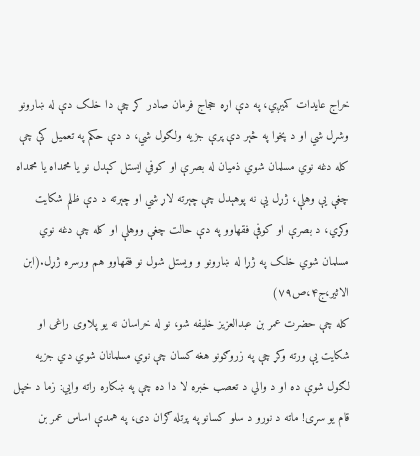خراج عایدات کمیږي، په دې اړه حجاج فرمان صادر کړ چې دا خلک دې له ښارونو وشړل شي او د پخوا په څېر دې پرې جزیه ولګول شي، د دې حکم په تعمیل کې چې کله دغه نوي مسلمان شوي ذمیان له بصرې او کوفي ایستل کېدل نو یا محمداه یا محمداه چغې یې وهلې، ژړل یې نه پوهېدل چې چېرته لاړ شي او چېرته د دې ظلم شکایت وکړي، د بصرې او کوفې فقهاوو په دې حالت چغې ووهلې او کله چې دغه نوي مسلمان شوي خلک په ژړا له ښارونو و ویستل شول نو فقهاوو هم ورسره ژړل.(ابن الاثير،ج۴،ص۷۹)
کله چې حضرت عمر بن عبدالعزیز خلیفه شو، نو له خراسان نه یو پلاوی راغی او شکایت یې ورته وکړ چې په زروګونو هغه کسان چې نوي مسلمانان شوي دي جزیه لګول شوې ده او د والي د تعصب خبره لا دا ده چې په ښکاره راته وایي: زما د خپل قام یو سړی! ماته د نورو د سلو کسانو په پرتله ګران دی، په همدې اساس عمر بن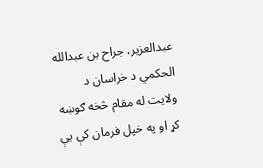عبدالعزیر، جراح بن عبدالله الحکمي د خراسان د ولایت له مقام څخه ګوښه کړ او په خپل فرمان کې یې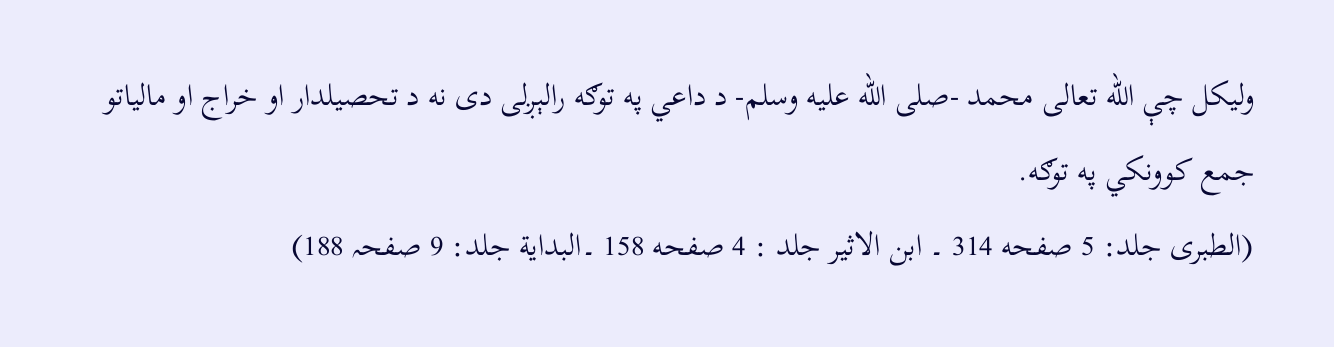ولیکل چې الله تعالی محمد -صلی الله علیه وسلم- د داعي په توګه رالېږلی دی نه د تحصیلدار او خراج او مالیاتو جمع کوونکي په توګه.
(الطبری جلد: 5 صفحه 314 ۔ ابن الاثیر جلد : 4 صفحه 158 ۔البدایة جلد: 9 صفحہ 188)